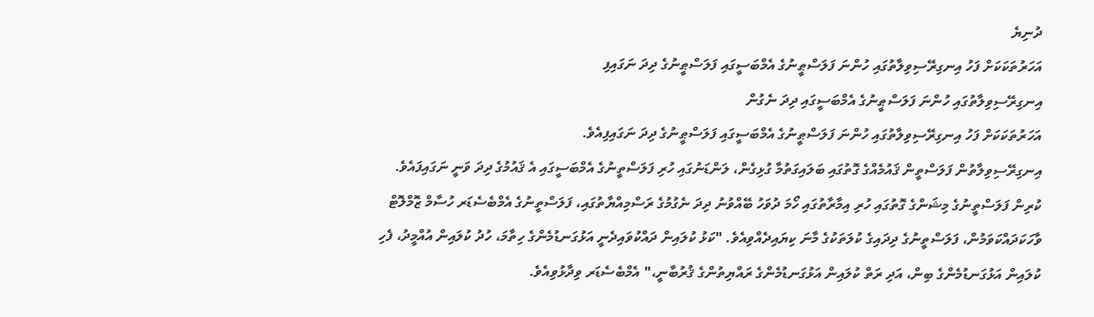ދުނިޔެ
އަހަރުތަކަކަށް ފަހު އިނގިރޭސިވިލާތުގައި ހުންނަ ފަލަސްޠީނުގެ އެމްބަސީގައި ފަލަސްޠީނުގެ ދިދަ ނަގައިފި
އިނގިރޭސިވިލާތުގައި ހުންނަ ފަލަސްޠީނުގެ އެމްބަސީގައި ދިދަ ނެގުން
އަހަރުތަކަކަށް ފަހު އިނގިރޭސިވިލާތުގައި ހުންނަ ފަލަސްޠީނުގެ އެމްބަސީގައި ފަލަސްޠީނުގެ ދިދަ ނަގައިފިއެވެ.
އިނގިރޭސިވިލާތުން ފަލަސްތީން ޤައުމެއްގެ ގޮތުގައި ބަލައިގަތުމާ ގުޅިގެން، ލަންޑަނުގައި ހުރި ފަލަސްތީނުގެ އެމްބަސީގައި އެ ޤައުމުގެ ދިދަ ވަނީ ނަގައިފައެވެ.
ކުރިން ފަލަސްތީނުގެ މިޝަންގެ ގޮތުގައި ހުރި އިމާރާތުގައި ހޯމަ ދުވަހު ބޭއްވުނު ދިދަ ނެގުމުގެ ރަސްމިއްޔާތުގައި، ފަލަސްތީނުގެ އެމްބެސެޑަރ ހުސާމް ޒޮމްލޮޓް ވާހަކަދައްކަވަމުން، ފަލަސްތީނުގެ ދިދައިގެ ކުލަތަކުގެ މާނަ ކިޔައިދެއްވިއެވެ. "ކަޅު ކުލައިން ދައްކުވައިދެނީ އަޅުގަނޑުމެންގެ ހިތާމަ، ހުދު ކުލައިން އުއްމީދު، ފެހި ކުލައިން އަޅުގަނޑުމެންގެ ބިން، އަދި ރަތް ކުލައިން އަޅުގަނޑުމެންގެ ރައްޔިތުންގެ ޤުރުބާނީ،" އެމްބެސެޑަރ ވިދާޅުވިއެވެ.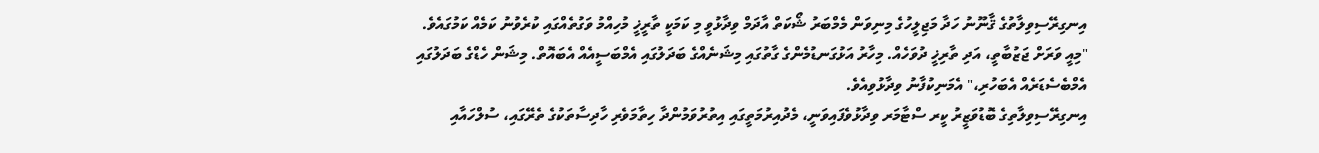އިނގިރޭސިވިލާތުގެ ޤާނޫނު ހަދާ މަޖިލީހުގެ މިނިވަން މެމްބަރު ޝޯކަތް އާދަމް ވިދާޅުވީ މި ކަމަކީ ތާރީޚީ މުހިއްމު ވަގުތެއްގައި ކުރެވުނު ކަމެއް ކަމުގައެވެ.
"މިއީ ވަރަށް ޖަޒުބާތީ، އަދި ތާރިޚީ ދުވަހެއް. މިހާރު އަޅުގަނޑުމެންގެ ގާތުގައި މިޝަނެއްގެ ބަދަލުގައި އެމްބަސީއެއް އެބައޮތް. މިޝަން ހެޑްގެ ބަދަލުގައި އެމްބެސެޑަރެއް އެބަހުރި،" އެމަނިކުފާނު ވިދާޅުވިއެވެ.
އިނގިރޭސިވިލާތިގެ ބޮޑުވަޒީރު ކީރ ސްޓާމަރ ވިދާޅުވެފައިވަނީ، މެދުއިރުމަތީގައި އިތުރުވަމުންދާ ހިތާމަވެރި ހާދިސާތަކުގެ ތެރޭގައި، ސުލްހައާއި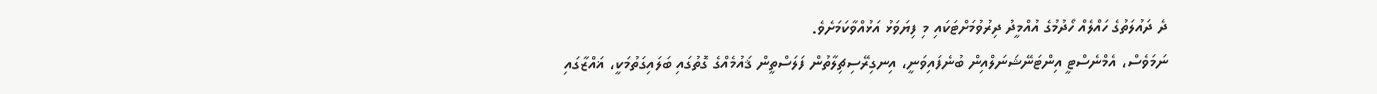ދެ ދައުލަތުގެ ހައްލެއް ހޯދުމުގެ އުއްމީދު ދިރުވުމަށްޓަކައި މި ފިޔަވަޅު އަޅުއްވާކަމަށެވެ.
ނަމަވެސް، އެމްނެސްޓީ އިންޓަނޭޝަނަލްއިން ބުނެފައިވަނީ، އިނގިރޭސިޗިލާތުން ފަލަސްތީން ޤައުމެއްގެ ގޮތުގައި ބަލައިގަތުމަކީ، ޣައްޒާގައި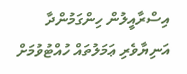އިސްރާއީލުން ހިންގަމުންދާ އަނިޔާވެރި ޢަމަލުތައް ހުއްޓުވުމަށް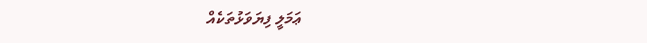ޢަމަލީ ފިޔަވަޅުތަކެއް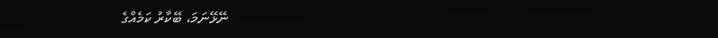ނޭޅޭނަމަ، ބޭކާރު ކަމެއްގެ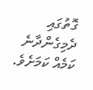ގޮތުގައި ދެމިގެންދާނެ ކަމެއް ކަމަށެވެ.